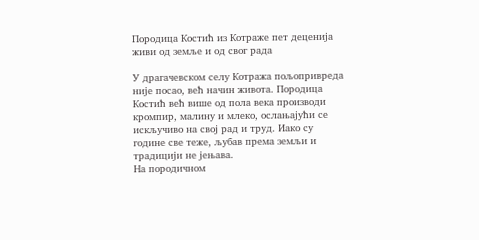Породица Костић из Котраже пет деценија живи од земље и од свог рада

У драгачевском селу Котража пољопривреда није посао, већ начин живота. Породица Костић већ више од пола века производи кромпир, малину и млеко, ослањајући се искључиво на свој рад и труд. Иако су године све теже, љубав према земљи и традицији не јењава.
На породичном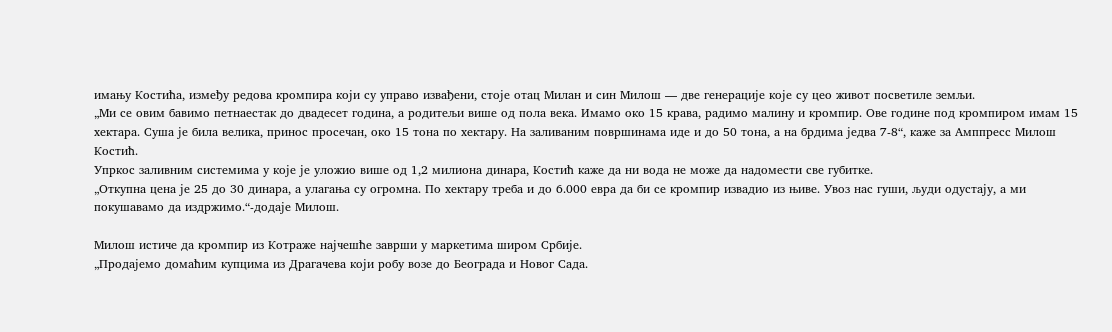имању Костића, између редова кромпира који су управо извађени, стоје отац Милан и син Милош — две генерације које су цео живот посветиле земљи.
„Ми се овим бавимо петнаестак до двадесет година, а родитељи више од пола века. Имамо око 15 крава, радимо малину и кромпир. Ове године под кромпиром имам 15 хектара. Суша је била велика, принос просечан, око 15 тона по хектару. На заливаним површинама иде и до 50 тона, а на брдима једва 7-8“, каже за Амппресс Милош Костић.
Упркос заливним системима у које је уложио више од 1,2 милиона динара, Костић каже да ни вода не може да надомести све губитке.
„Откупна цена је 25 до 30 динара, а улагања су огромна. По хектару треба и до 6.000 евра да би се кромпир извадио из њиве. Увоз нас гуши, људи одустају, а ми покушавамо да издржимо.“-додаје Милош.

Милош истиче да кромпир из Котраже најчешће заврши у маркетима широм Србије.
„Продајемо домаћим купцима из Драгачева који робу возе до Београда и Новог Сада.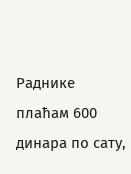Раднике плаћам 600 динара по сату,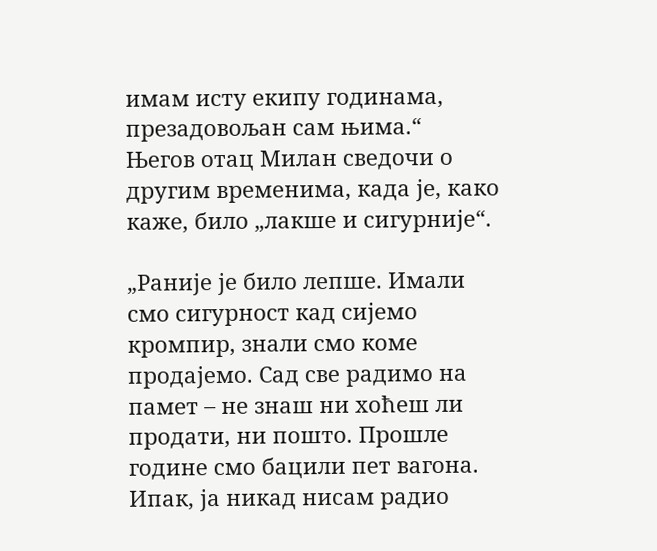имам исту екипу годинама, презадовољан сам њима.“
Његов отац Милан сведочи о другим временима, када је, како каже, било „лакше и сигурније“.

„Раније је било лепше. Имали смо сигурност кад сијемо кромпир, знали смо коме продајемо. Сад све радимо на памет – не знаш ни хоћеш ли продати, ни пошто. Прошле године смо бацили пет вагона. Ипак, ја никад нисам радио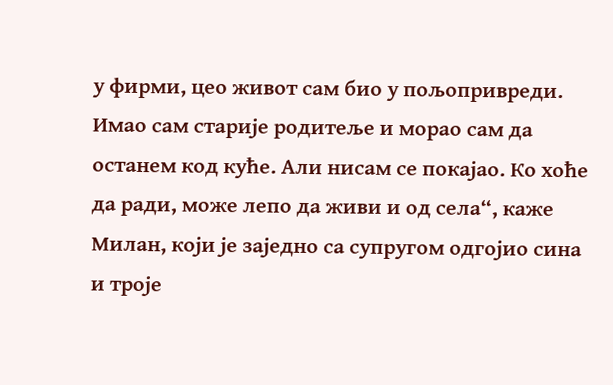у фирми, цео живот сам био у пољопривреди. Имао сам старије родитеље и морао сам да останем код куће. Али нисам се покајао. Ко хоће да ради, може лепо да живи и од села“, каже Милан, који је заједно са супругом одгојио сина и троје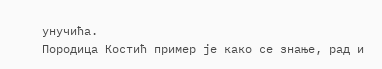унучића.
Породица Костић пример је како се знање, рад и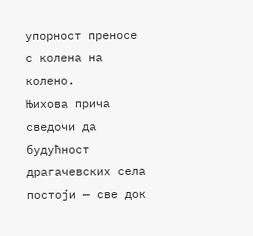упорност преносе с колена на колено.
Њихова прича сведочи да будућност драгачевских села постоји — све док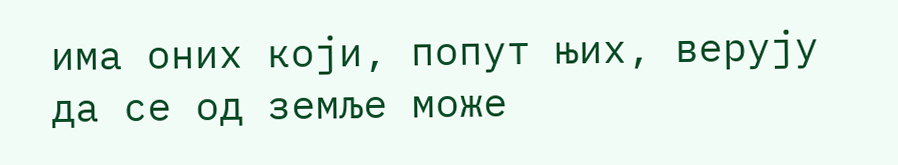има оних који, попут њих, верују да се од земље може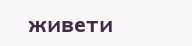живети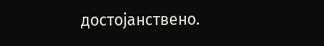достојанствено.